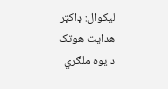ليکوال: ډاکټر هدايت هوتک
د یوه ملګري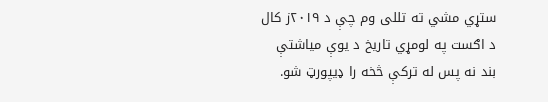ستړي مشي ته تللی وم چې د ۲۰۱۹ز کال د اګست په لومړي تاریخ د یوې میاشتې بند نه پس له ترکې څخه را ډیپورټ شو.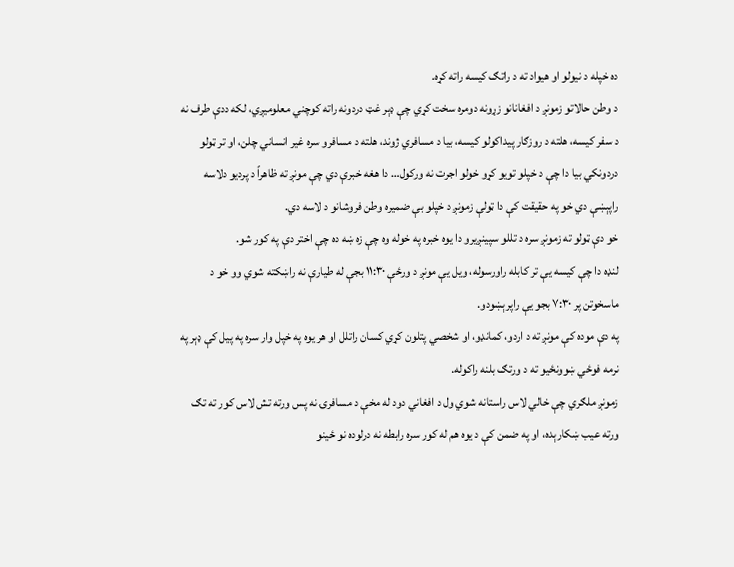ده خپله د نیولو او هیواد ته د راتګ کیسه راته کړه.
د وطن حالاتو زمونږ د افغانانو زړونه دومره سخت کړي چې ډېر غټ دردونه راته کوچني معلومیږي، لکه ددې طرف نه د سفر کیسه، هلته د روزګار پیداکولو کیسه، بیا د مسافري ژوند، هلته د مسافرو سره غیر انساني چلن، او تر ټولو دردونکي بیا دا چې د خپلو تویو کړو خولو اجرت نه ورکول… دا هغه خبرې دي چې مونږ ته ظاهراً د پردیو دلاسه راپېښې دي خو په حقیقت کې دا ټولې زمونږ د خپلو بې ضمیره وطن فروشانو د لاسه دي.
خو دې ټولو ته زمونږ سره د تللو سپینږیرو دا یوه خبره په خوله وه چې زه ښه ده چې اختر دې په کور شو.
لنډه دا چې کیسه یې تر کابله راورسوله، ویل یې مونږ د ورځې ۱۱:۳۰ بجې له طیارې نه راښکته شوي وو خو د ماسخوتن پر ۷:۳۰ بجو یې راپرېښودو.
په دې موده کې مونږ ته د اردو، کمانډو، او شخصي پتلون کړي کسان راتلل او هر یوه په خپل وار سره په پیل کې ډېر په نرمه فوځي ښوونځیو ته د ورتګ بلنه راکوله.
زمونږ ملګري چې خالي لاس راستانه شوي ول د افغاني دود له مخې د مسافرۍ نه پس ورته تش لاس کور ته تګ ورته عیب ښکارېده، او په ضمن کې د یوه هم له کور سره رابطه نه درلوده نو ځینو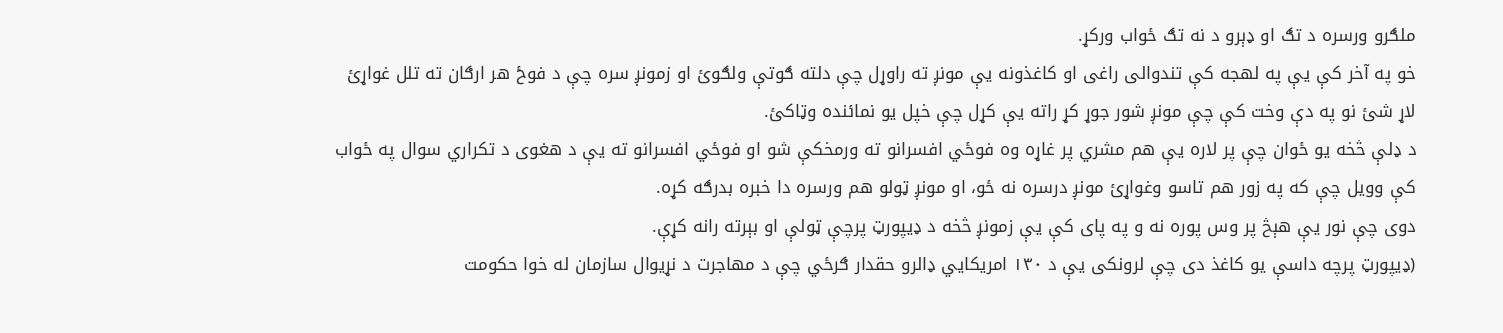ملګرو ورسره د تګ او ډېرو د نه تګ ځواب ورکړ.
خو په آخر کې یې په لهجه کې تندوالی راغی او کاغذونه یې مونږ ته راوړل چې دلته ګوتې ولګوئ او زمونږ سره چې د فوځ هر ارګان ته تلل غواړئ لاړ شئ نو په دې وخت کې چې مونږ شور جوړ کړ راته یې کړل چې خپل یو نمائنده وټاکئ.
د ډلې څخه یو ځوان چې پر لاره یې هم مشري پر غاړه وه فوځي افسرانو ته ورمخکې شو او فوځي افسرانو ته یې د هغوی د تکراري سوال په ځواب کې وویل چې که په زور هم تاسو وغواړئ مونږ درسره نه ځو، او مونږ ټولو هم ورسره دا خبره بدرګه کړه.
دوی چې نور یې هېڅ پر وس پوره نه و په پای کې یې زمونږ څخه د ډیپورټ پرچې ټولې او بېرته رانه کړې.
(ډیپورټ پرچه داسې یو کاغذ دی چې لرونکی یې د ۱۳۰ امریکایي ډالرو حقدار ګرځي چې د مهاجرت د نړیوال سازمان له خوا حکومت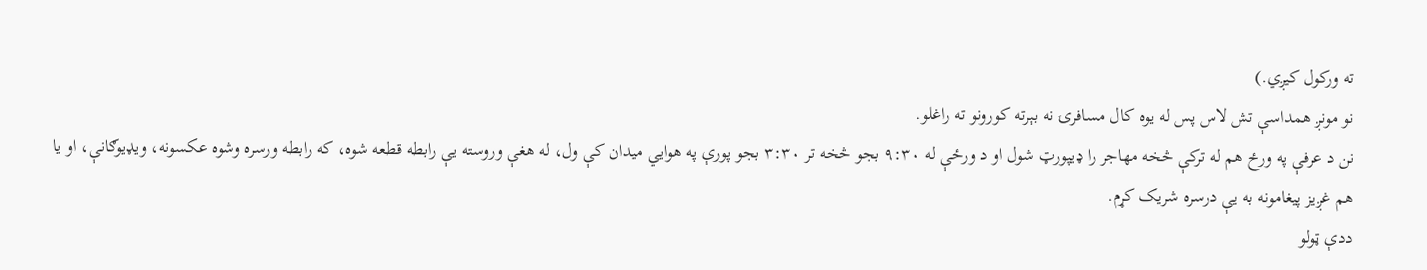ته ورکول کیږي.)
نو مونږ همداسې تش لاس پس له یوه کال مسافرۍ نه بېرته کورونو ته راغلو.
نن د عرفې په ورځ هم له ترکې څخه مهاجر را ډیپورټ شول او د ورځې له ۹:۳۰ بجو څخه تر ۳:۳۰ بجو پورې په هوایي میدان کې ول، له هغې وروسته یې رابطه قطعه شوه، که رابطه ورسره وشوه عکسونه، ویډیوګانې، او یا هم غږیز پیغامونه به یې درسره شریک کړم.
ددې ټولو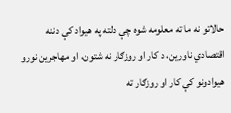حالاتو نه ما ته معلومه شوه چې دلته په هیواد کې دننه اقتصادي ناورین، د کار او روزګار نه شتون، او مهاجرین نورو هیوادونو کې کار او روزګار ته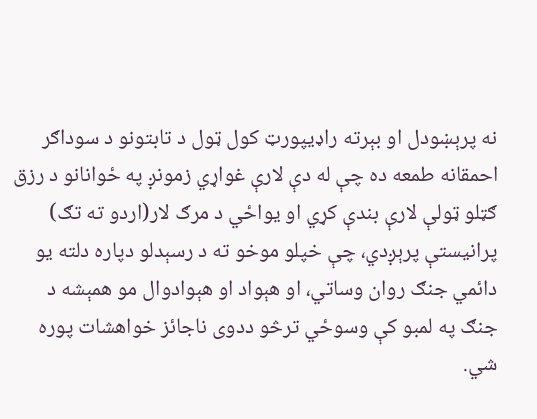نه پرېښودل او بېرته راډیپورټ کول ټول د تابتونو د سوداګر احمقانه طمعه ده چې له دې لارې غواړي زمونږ په ځوانانو د رزق ګټلو ټولې لارې بندې کړي او یواځي د مرګ لار(اردو ته تګ) پرانیستې پرېږدي، چې خپلو موخو ته د رسېدلو دپاره دلته یو دائمي جنګ روان وساتي، او هېواد او هېوادوال مو همېشه د جنګ په لمبو کې وسوځي ترڅو ددوی ناجائز خواهشات پوره شي.